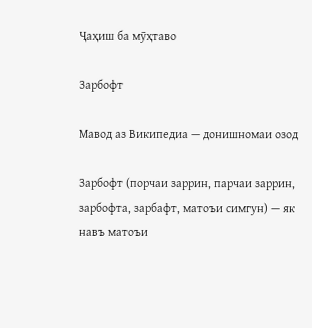Ҷаҳиш ба мӯҳтаво

Зарбофт

Мавод аз Википедиа — донишномаи озод

Зарбофт (порчаи заррин, парчаи заррин, зарбофта, зарбафт, матоъи симгун) — як навъ матоъи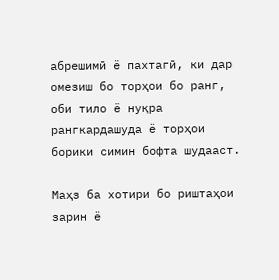абрешимӣ ё пахтагӣ, ки дар омезиш бо торҳои бо ранг, оби тило ё нуқра рангкардашуда ё торҳои борики симин бофта шудааст.

Маҳз ба хотири бо риштаҳои зарин ё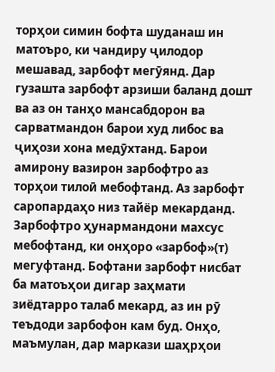торҳои симин бофта шуданаш ин матоъро, ки чандиру ҷилодор мешавад, зарбофт мегӯянд. Дар гузашта зарбофт арзиши баланд дошт ва аз он танҳо мансабдорон ва сарватмандон барои худ либос ва ҷиҳози хона медӯхтанд. Барои амирону вазирон зарбофтро аз торҳои тилоӣ мебофтанд. Аз зарбофт саропардаҳо низ тайёр мекарданд. Зарбофтро ҳунармандони махсус мебофтанд, ки онҳоро «зарбоф»(т) мегуфтанд. Бофтани зарбофт нисбат ба матоъҳои дигар заҳмати зиёдтарро талаб мекард, аз ин рӯ теъдоди зарбофон кам буд. Онҳо, маъмулан, дар маркази шаҳрҳои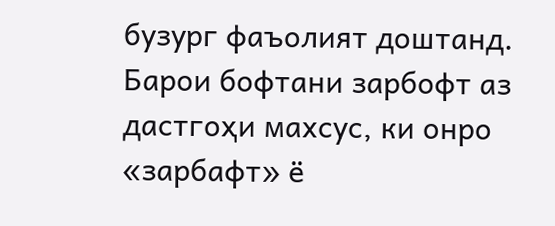бузург фаъолият доштанд. Барои бофтани зарбофт аз дастгоҳи махсус, ки онро «зарбафт» ё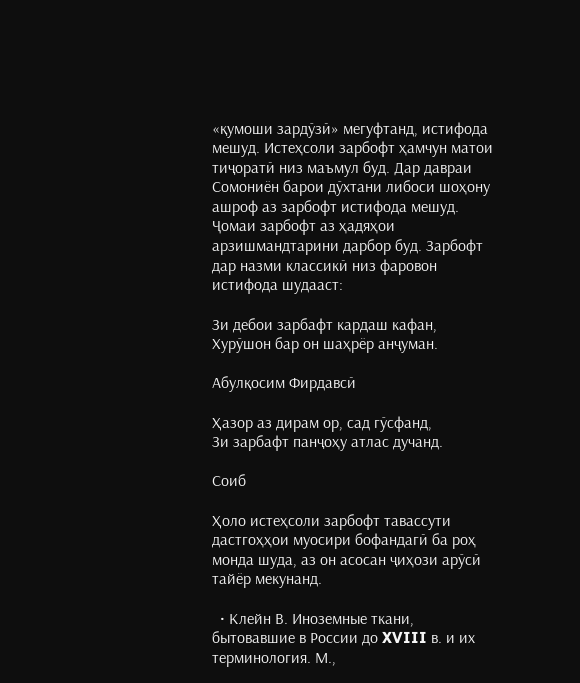«қумоши зардӯзӣ» мегуфтанд, истифода мешуд. Истеҳсоли зарбофт ҳамчун матои тиҷоратӣ низ маъмул буд. Дар давраи Сомониён барои дӯхтани либоси шоҳону ашроф аз зарбофт истифода мешуд. Ҷомаи зарбофт аз ҳадяҳои арзишмандтарини дарбор буд. Зарбофт дар назми классикӣ низ фаровон истифода шудааст:

Зи дебои зарбафт кардаш кафан,
Хурӯшон бар он шаҳрёр анҷуман.

Абулқосим Фирдавсӣ

Ҳазор аз дирам ор, сад гӯсфанд,
Зи зарбафт панҷоҳу атлас дучанд.

Соиб

Ҳоло истеҳсоли зарбофт тавассути дастгоҳҳои муосири бофандагӣ ба роҳ монда шуда, аз он асосан ҷиҳози арӯсӣ тайёр мекунанд.

  • Клейн В. Иноземные ткани, бытовавшие в России до XVIII в. и их терминология. М.,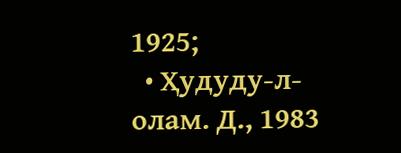1925;
  • Ҳудуду-л-олам. Д., 1983